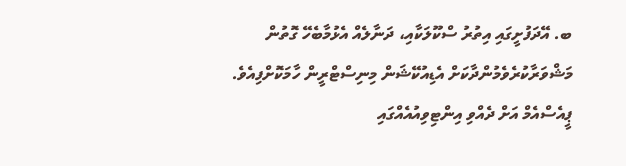ބ. އޭދަފުށީގައި އިތުރު ސްކޫލަކާއި، ދަނާލެއް އެޅުމާބެހޭ ގޮތުން މަޝްވަރާކުރެވެމުންދާކަށް އެޑިއުކޭޝަން މިނިސްޓްރީން ހާމަކޮށްފިއެވެ.
ޕީއެސްއެމް އަށް ދެއްވި އިންޓިވިއުއެއްގައި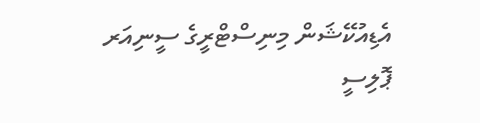އެޑިއުކޭޝަން މިނިސްޓްރީގެ ސީނިއަރ ޕޮލިސީ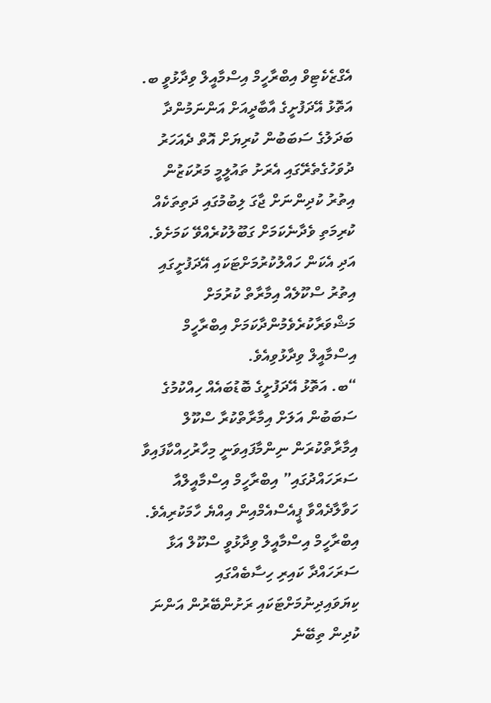އެގްޒެކެޓިވް އިބްރާހީމް އިސްމާއީލް ވިދާޅުވީ ބ. އަތޮޅު އޭދަފުށީގެ އާބާދީއަށް އަންނަމުންދާ ބަދަލުގެ ސަބަބުން ކުރިޔަށް އޮތް ދެއަހަރު ދުވަހުގެތެރޭގައި އެރަށު ތައުލީމީ މަރުކަޒުން އިތުރު ކުދިންނަށް ޖާގަ ލިބުމުގައި ދަތިތަކެއް ކުރިމަތި ވެދާނެކަމަށް ގަބޫލުކުރެއްވޭ ކަމަށެވެ. އަދި އެކަން ހައްލުކުރުމަށްޓަކައި އޭދަފުށީގައި އިތުރު ސްކޫލެއް އިމާރާތް ކުރުމަށް މަޝްވަރާކުރެވެމުންދާކަމަށް އިބްރާހީމް އިސްމާއީލް ވިދާޅުވިއެވެ.
“ބ. އަތޮޅު އޭދަފުށީގެ ބޮޑުބައެއް ހިއްކުމުގެ ސަބަބުން އަލަށް އިމާރާތްކުރާ ސްކޫލް އިމާރާތްކުރަން ނިންމާފައިވަނީ މިހާރުހިއްކާފައިވާ ސަރަހައްދުގައި” އިބްރާހީމް އިސްމާއީލްއާ ހަވާލާދެއްވާ ޕީއެސްއެމްއިން އިއްޔެ ހާމަކުރިއެވެ.
އިބްރާހީމް އިސްމާއީލް ވިދާޅުވީ ސްކޫލް އަޅާ ސަރަހައްދާ ކައިރި ހިސާބެއްގައި ކިޔަވައިދިނުމަށްޓަކައި ރަށުންބޭރުން އަންނަ ކުދިން ތިބޭނެ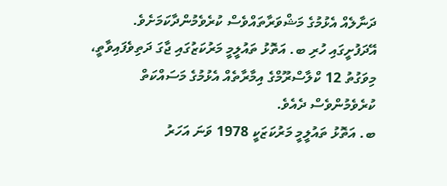ދަނާލެއް އެޅުމުގެ މަޝްވަރާތައްވެސް ކުރެވެމުންދާކަމަށެވެ.
އޭދަފުށީގައި ހުރި ބ. އަތޮޅު ތައުލީމީ މަރުކަޒުގައި ޖާގަ ދަތިވެފައިވާތީ، މިވަގުތު 12 ކްލާސްރޫމްގެ އިމާރާތެއް އެޅުމުގެ މަސައްކަތް ކުރެވެމުންވެސް ދެއެވެ.
ބ. އަތޮޅު ތައުލީމީ މަރުކަޒަކީ 1978 ވަނަ އަހަރު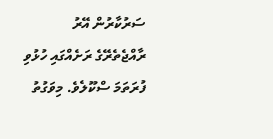ސަރުކާރުން އޭރު ރާއްޖެތެރޭގެ ރަށެއްގައި ހުޅުވި ފުރަތަމަ ސްކޫލެވެ. މިވަގުތު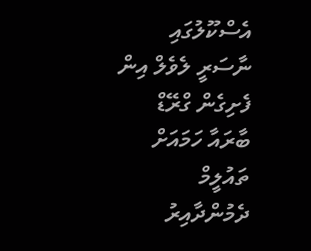އެސްކޫލުގައި ނާސަރީ ލެވެލް އިން ފެށިގެން ގްރޭޑް ބާރައާ ހަމައަށް ތައުލީމް ދެމުންދާއިރު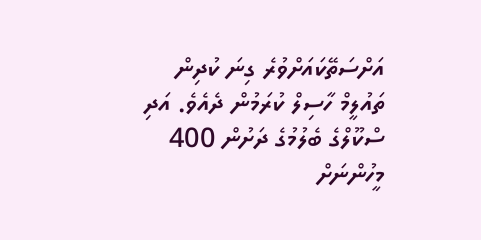އަށްސަތޭކައަށްވުރެ ގިނަ ކުދިން ތައުލީމް ހާސިލް ކުރަމުން ދެއެވެ. އަދި ސްކޫލްގެ ބެލުމުގެ ދަށުން 400 މީހުންނަށް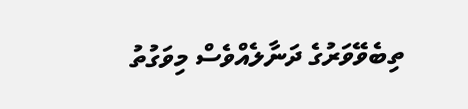ތިބެވޭވަރުގެ ދަނާލެއްވެސް މިވަގުތު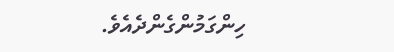ހިންގަމުންގެންދެއެވެ.